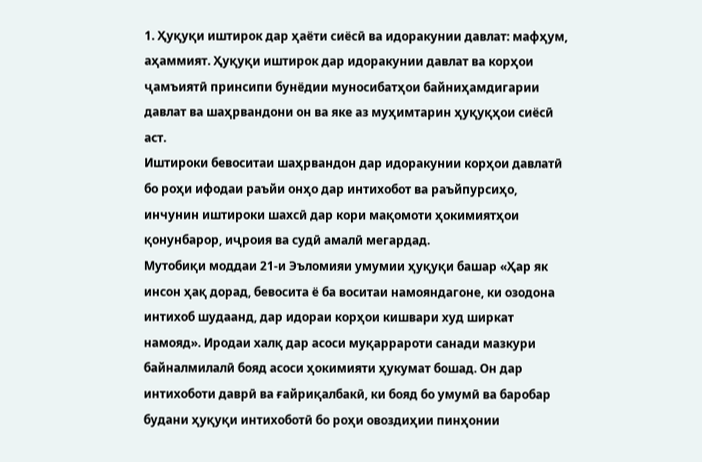1. Ҳуқуқи иштирок дар ҳаёти сиёсӣ ва идоракунии давлат: мафҳум, аҳаммият. Ҳуқуқи иштирок дар идоракунии давлат ва корҳои ҷамъиятӣ принсипи бунёдии муносибатҳои байниҳамдигарии давлат ва шаҳрвандони он ва яке аз муҳимтарин ҳуқуқҳои сиёсӣ аст.
Иштироки бевоситаи шаҳрвандон дар идоракунии корҳои давлатӣ бо роҳи ифодаи раъйи онҳо дар интихобот ва раъйпурсиҳо, инчунин иштироки шахсӣ дар кори мақомоти ҳокимиятҳои қонунбарор, иҷроия ва судӣ амалӣ мегардад.
Мутобиқи моддаи 21-и Эъломияи умумии ҳуқуқи башар «Ҳар як инсон ҳақ дорад, бевосита ё ба воситаи намояндагоне, ки озодона интихоб шудаанд, дар идораи корҳои кишвари худ ширкат намояд». Иродаи халқ дар асоси муқаррароти санади мазкури байналмилалӣ бояд асоси ҳокимияти ҳукумат бошад. Он дар интихоботи даврӣ ва ғайриқалбакӣ, ки бояд бо умумӣ ва баробар будани ҳуқуқи интихоботӣ бо роҳи овоздиҳии пинҳонии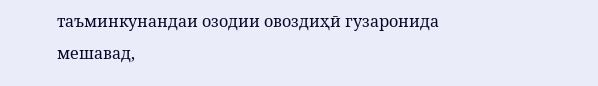таъминкунандаи озодии овоздиҳӣ гузаронида мешавад,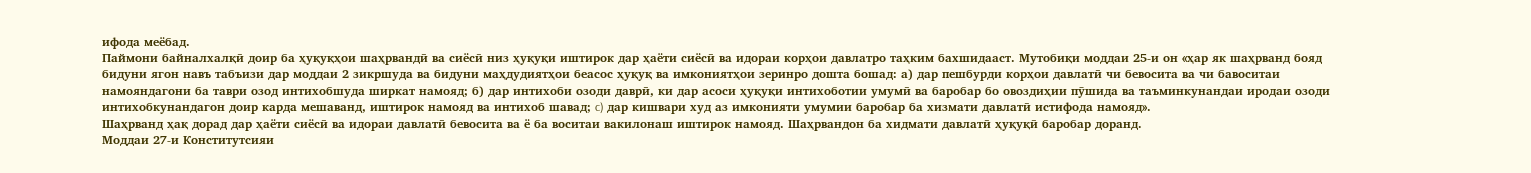ифода меёбад.
Паймони байналхалқӣ доир ба ҳуқуқҳои шаҳрвандӣ ва сиёсӣ низ ҳуқуқи иштирок дар ҳаёти сиёсӣ ва идораи корҳои давлатро таҳким бахшидааст. Мутобиқи моддаи 25-и он «ҳар як шаҳрванд бояд бидуни ягон навъ табъизи дар моддаи 2 зикршуда ва бидуни маҳдудиятҳои беасос ҳуқуқ ва имкониятҳои зеринро дошта бошад: а) дар пешбурди корҳои давлатӣ чи бевосита ва чи бавоситаи намояндагони ба таври озод интихобшуда ширкат намояд; б) дар интихоби озоди даврӣ, ки дар асоси ҳуқуқи интихоботии умумӣ ва баробар бо овоздиҳии пӯшида ва таъминкунандаи иродаи озоди интихобкунандагон доир карда мешаванд, иштирок намояд ва интихоб шавад; c) дар кишвари худ аз имконияти умумии баробар ба хизмати давлатӣ истифода намояд».
Шаҳрванд ҳақ дорад дар ҳаёти сиёсӣ ва идораи давлатӣ бевосита ва ё ба воситаи вакилонаш иштирок намояд. Шаҳрвандон ба хидмати давлатӣ ҳуқуқӣ баробар доранд.
Моддаи 27-и Конститутсияи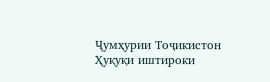Ҷумҳурии Тоҷикистон
Ҳуқуқи иштироки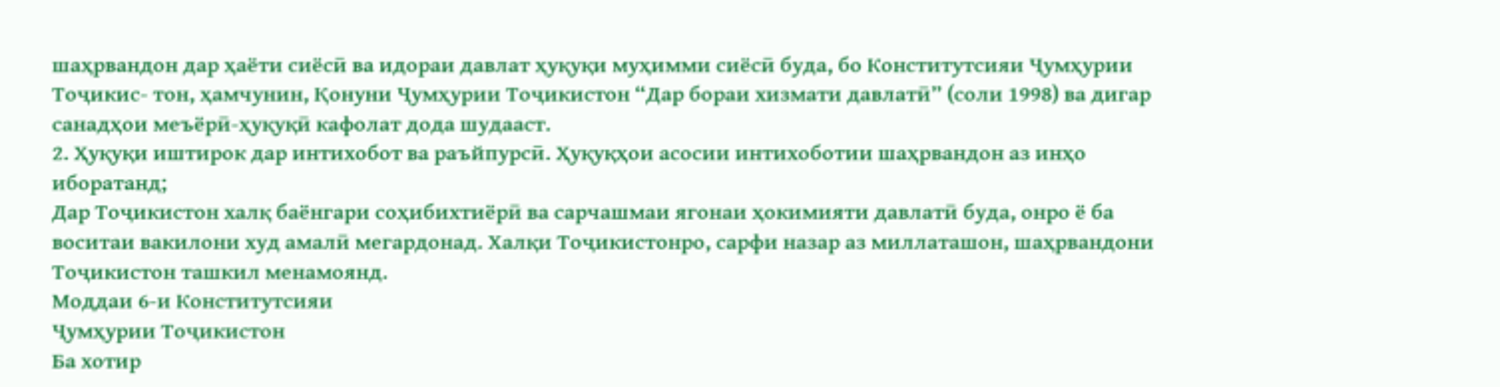шаҳрвандон дар ҳаёти сиёсӣ ва идораи давлат ҳуқуқи муҳимми сиёсӣ буда, бо Конститутсияи Ҷумҳурии Тоҷикис- тон, ҳамчунин, Қонуни Ҷумҳурии Тоҷикистон “Дар бораи хизмати давлатӣ” (соли 1998) ва дигар санадҳои меъёрӣ-ҳуқуқӣ кафолат дода шудааст.
2. Ҳуқуқи иштирок дар интихобот ва раъйпурсӣ. Ҳуқуқҳои асосии интихоботии шаҳрвандон аз инҳо иборатанд;
Дар Тоҷикистон халқ баёнгари соҳибихтиёрӣ ва сарчашмаи ягонаи ҳокимияти давлатӣ буда, онро ё ба воситаи вакилони худ амалӣ мегардонад. Халқи Тоҷикистонро, сарфи назар аз миллаташон, шаҳрвандони Тоҷикистон ташкил менамоянд.
Моддаи 6-и Конститутсияи
Ҷумҳурии Тоҷикистон
Ба хотир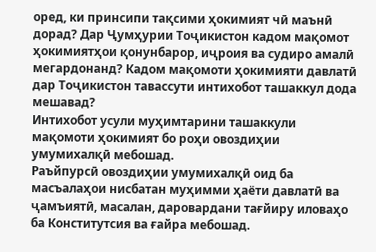оред, ки принсипи тақсими ҳокимият чӣ маънӣ дорад? Дар Ҷумҳурии Тоҷикистон кадом мақомот ҳокимиятҳои қонунбарор, иҷроия ва судиро амалӣ мегардонанд? Кадом мақомоти ҳокимияти давлатӣ дар Тоҷикистон тавассути интихобот ташаккул дода мешавад?
Интихобот усули муҳимтарини ташаккули мақомоти ҳокимият бо роҳи овоздиҳии умумихалқӣ мебошад.
Раъйпурсӣ овоздиҳии умумихалқӣ оид ба масъалаҳои нисбатан муҳимми ҳаёти давлатӣ ва ҷамъиятӣ, масалан, даровардани тағйиру иловаҳо ба Конститутсия ва ғайра мебошад.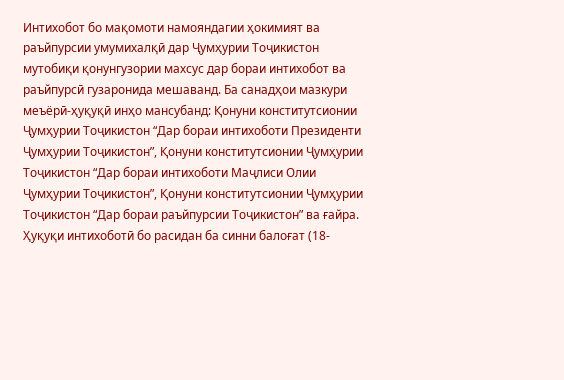Интихобот бо мақомоти намояндагии ҳокимият ва раъйпурсии умумихалқӣ дар Ҷумҳурии Тоҷикистон мутобиқи қонунгузории махсус дар бораи интихобот ва раъйпурсӣ гузаронида мешаванд. Ба санадҳои мазкури меъёрӣ-ҳуқуқӣ инҳо мансубанд: Қонуни конститутсионии Ҷумҳурии Тоҷикистон “Дар бораи интихоботи Президенти Ҷумҳурии Тоҷикистон”, Қонуни конститутсионии Ҷумҳурии Тоҷикистон “Дар бораи интихоботи Маҷлиси Олии Ҷумҳурии Тоҷикистон”, Қонуни конститутсионии Ҷумҳурии Тоҷикистон “Дар бораи раъйпурсии Тоҷикистон” ва ғайра. Ҳуқуқи интихоботӣ бо расидан ба синни балоғат (18-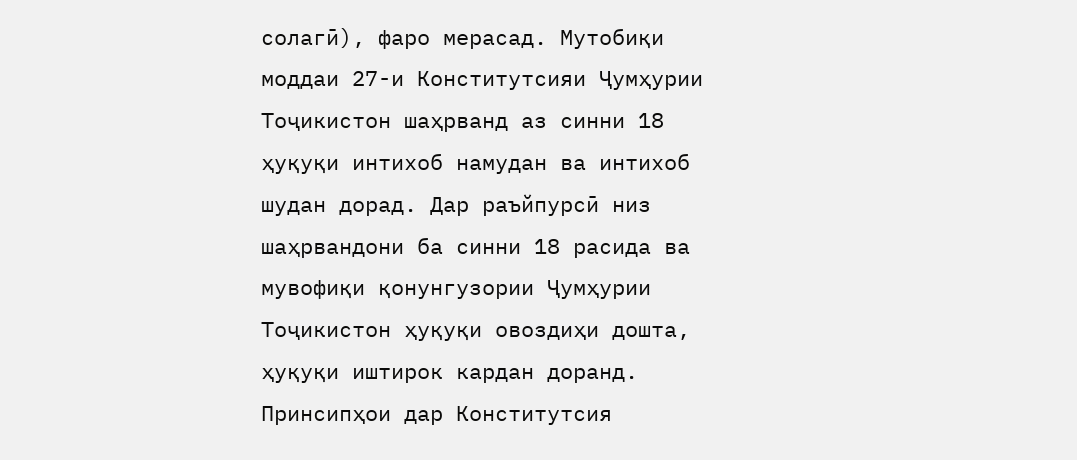солагӣ), фаро мерасад. Мутобиқи моддаи 27-и Конститутсияи Ҷумҳурии Тоҷикистон шаҳрванд аз синни 18 ҳуқуқи интихоб намудан ва интихоб шудан дорад. Дар раъйпурсӣ низ шаҳрвандони ба синни 18 расида ва мувофиқи қонунгузории Ҷумҳурии Тоҷикистон ҳуқуқи овоздиҳи дошта, ҳуқуқи иштирок кардан доранд.
Принсипҳои дар Конститутсия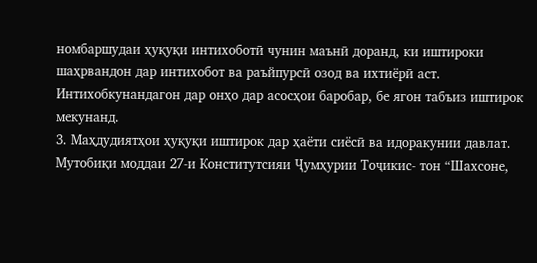номбаршудаи ҳуқуқи интихоботӣ чунин маънӣ доранд, ки иштироки шаҳрвандон дар интихобот ва раъйпурсӣ озод ва ихтиёрӣ аст. Интихобкунандагон дар онҳо дар асосҳои баробар, бе ягон табъиз иштирок мекунанд.
3. Маҳдудиятҳои ҳуқуқи иштирок дар ҳаёти сиёсӣ ва идоракунии давлат. Мутобиқи моддаи 27-и Конститутсияи Ҷумҳурии Тоҷикис- тон “Шахсоне,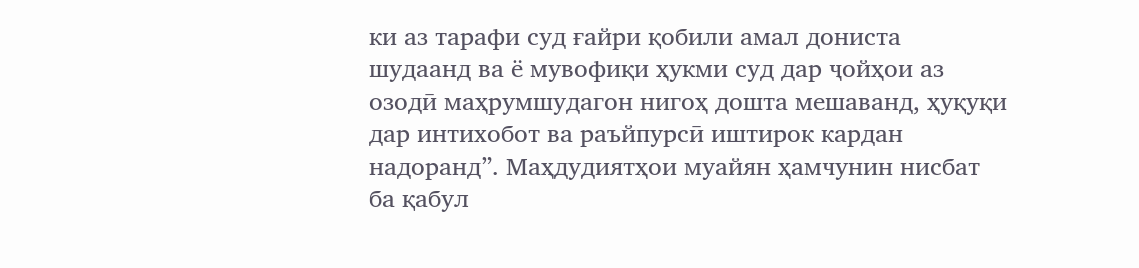ки аз тарафи суд ғайри қобили амал дониста шудаанд ва ё мувофиқи ҳукми суд дар ҷойҳои аз озодӣ маҳрумшудагон нигоҳ дошта мешаванд, ҳуқуқи дар интихобот ва раъйпурсӣ иштирок кардан надоранд”. Маҳдудиятҳои муайян ҳамчунин нисбат ба қабул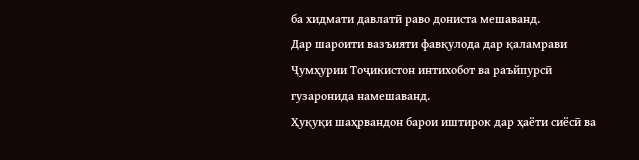ба хидмати давлатӣ раво дониста мешаванд.
Дар шароити вазъияти фавқулода дар қаламрави Ҷумҳурии Тоҷикистон интихобот ва раъйпурсӣ гузаронида намешаванд.
Ҳуқуқи шаҳрвандон барои иштирок дар ҳаёти сиёсӣ ва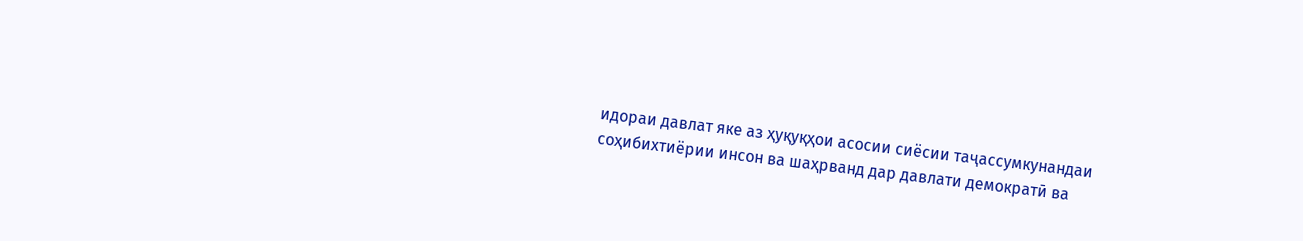идораи давлат яке аз ҳуқуқҳои асосии сиёсии таҷассумкунандаи соҳибихтиёрии инсон ва шаҳрванд дар давлати демократӣ ва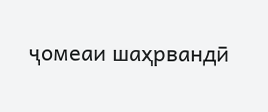ҷомеаи шаҳрвандӣ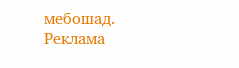мебошад.
Реклама